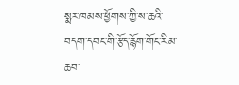སྨར་ཁམས་ཕྱོགས་ཀྱི་ས་ཆའི་བདག་དབང་གི་རྩོད་རྙོག་གོང་རིམ་ཆབ་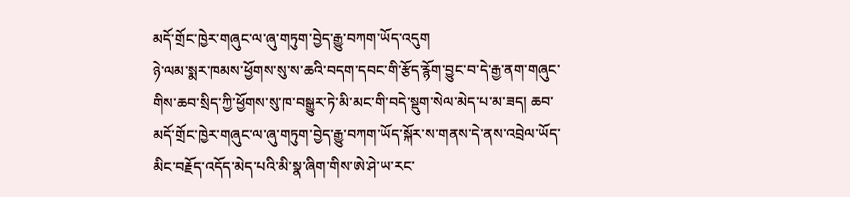མདོ་གྲོང་ཁྱེར་གཞུང་ལ་ཞུ་གཏུག་བྱེད་རྒྱུ་བཀག་ཡོད་འདུག
ཉེ་ལམ་སྨར་ཁམས་ཕྱོགས་སུ་ས་ཆའི་བདག་དབང་གི་རྩོད་རྙོག་བྱུང་བ་དེ་རྒྱ་ནག་གཞུང་གིས་ཆབ་སྲིད་ཀྱི་ཕྱོགས་སུ་ཁ་བསྒྱུར་ཏེ་མི་མང་གི་བདེ་སྡུག་སེལ་མེད་པ་མ་ཟད། ཆབ་མདོ་གྲོང་ཁྱེར་གཞུང་ལ་ཞུ་གཏུག་བྱེད་རྒྱུ་བཀག་ཡོད་སྐོར་ས་གནས་དེ་ནས་འབྲེལ་ཡོད་མིང་བརྗོད་འདོད་མེད་པའི་མི་སྣ་ཞིག་གིས་ཨེ་ཤེ་ཡ་རང་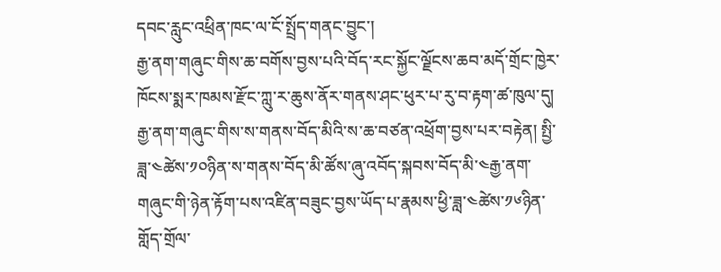དབང་རླུང་འཕྲིན་ཁང་ལ་ངོ་སྤྲོད་གནང་བྱུང་།
རྒྱ་ནག་གཞུང་གིས་ཆ་བགོས་བྱས་པའི་བོད་རང་སྐྱོང་ལྗོངས་ཆབ་མདོ་གྲོང་ཁྱེར་ཁོངས་སྨར་ཁམས་རྫོང་ཀླུ་ར་ཆུས་ནོར་གནས་ཤང་ཕུར་པ་རུ་བ་རྟག་ཚ་ཁུལ་དུ། རྒྱ་ནག་གཞུང་གིས་ས་གནས་བོད་མིའི་ས་ཆ་བཙན་འཕྲོག་བྱས་པར་བརྟེན། སྤྱི་ཟླ་༤ཚེས་༡༠ཉིན་ས་གནས་བོད་མི་ཚོས་ཞུ་འབོད་སྐབས་བོད་མི་༤རྒྱ་ནག་གཞུང་གི་ཉེན་རྟོག་པས་འཛིན་བཟུང་བྱས་ཡོད་པ་རྣམས་ཕྱི་ཟླ་༤ཚེས་༡༦ཉིན་གློད་གྲོལ་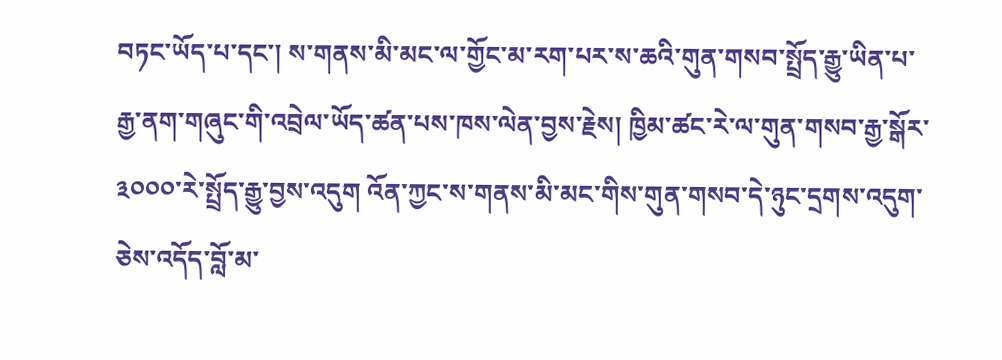བཏང་ཡོད་པ་དང་། ས་གནས་མི་མང་ལ་གྱོང་མ་རག་པར་ས་ཆའི་གུན་གསབ་སྤྲོད་རྒྱུ་ཡིན་པ་རྒྱ་ནག་གཞུང་གི་འབྲེལ་ཡོད་ཚན་པས་ཁས་ལེན་བྱས་རྗེས། ཁྱིམ་ཚང་རེ་ལ་གུན་གསབ་རྒྱ་སྒོར་༣༠༠༠་རེ་སྤྲོད་རྒྱུ་བྱས་འདུག འོན་ཀྱང་ས་གནས་མི་མང་གིས་གུན་གསབ་དེ་ཉུང་དྲགས་འདུག་ཅེས་འདོད་བློ་མ་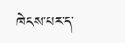ཁེངས་པར་ད་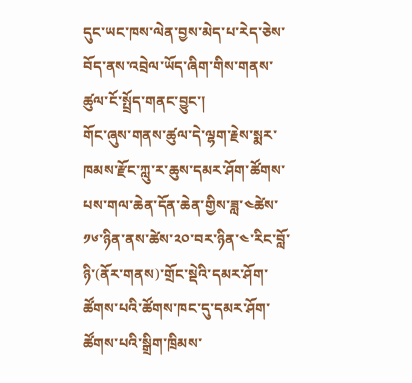དུང་ཡང་ཁས་ལེན་བྱས་མེད་པ་རེད་ཅེས་བོད་ནས་འབྲེལ་ཡོད་ཞིག་གིས་གནས་ཚུལ་ངོ་སྤྲོད་གནང་བྱུང་།
གོང་ཞུས་གནས་ཚུལ་དེ་ལྷག་རྗེས་སྨར་ཁམས་རྫོང་ཀླུ་ར་ཆུས་དམར་ཤོག་ཚོགས་པས་གལ་ཆེན་དོན་ཆེན་གྱིས་ཟླ་༤ཚེས་༡༦་ཉིན་ནས་ཚེས་༢༠་བར་ཉིན་༤་རིང་བློ་ཉི་(ནོར་གནས)་གྲོང་སྡེའི་དམར་ཤོག་ཚོགས་པའི་ཚོགས་ཁང་དུ་དམར་ཤོག་ཚོགས་པའི་སྒྲིག་ཁྲིམས་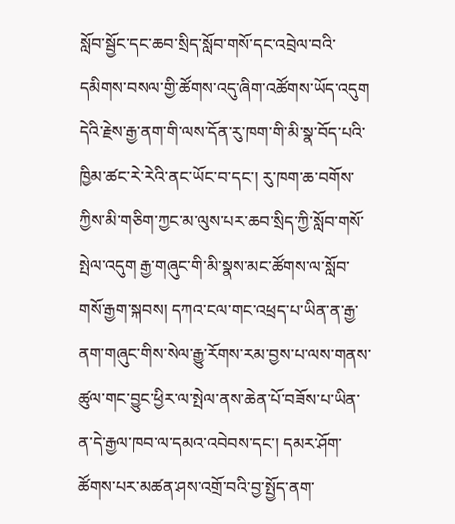སློབ་སྦྱོང་དང་ཆབ་སྲིད་སློབ་གསོ་དང་འབྲེལ་བའི་དམིགས་བསལ་གྱི་ཚོགས་འདུ་ཞིག་འཚོགས་ཡོད་འདུག
དེའི་རྗེས་རྒྱ་ནག་གི་ལས་དོན་རུ་ཁག་གི་མི་སྣ་བོད་པའི་ཁྱིམ་ཚང་རེ་རེའི་ནང་ཡོང་བ་དང་། རུ་ཁག་ཆ་བགོས་ཀྱིས་མི་གཅིག་ཀྱང་མ་ལུས་པར་ཆབ་སྲིད་ཀྱི་སློབ་གསོ་སྤེལ་འདུག རྒྱ་གཞུང་གི་མི་སྣས་མང་ཚོགས་ལ་སློབ་གསོ་རྒྱག་སྐབས། དཀའ་ངལ་གང་འཕྲད་པ་ཡིན་ན་རྒྱ་ནག་གཞུང་གིས་སེལ་རྒྱུ་རོགས་རམ་བྱས་པ་ལས་གནས་ཚུལ་གང་བྱུང་ཕྱིར་ལ་སྤེལ་ནས་ཆེན་པོ་བཟོས་པ་ཡིན་ན་དེ་རྒྱལ་ཁབ་ལ་དམའ་འབེབས་དང་། དམར་ཤོག་ཚོགས་པར་མཚན་ཤས་འགྲོ་བའི་བྱ་སྤྱོད་ནག་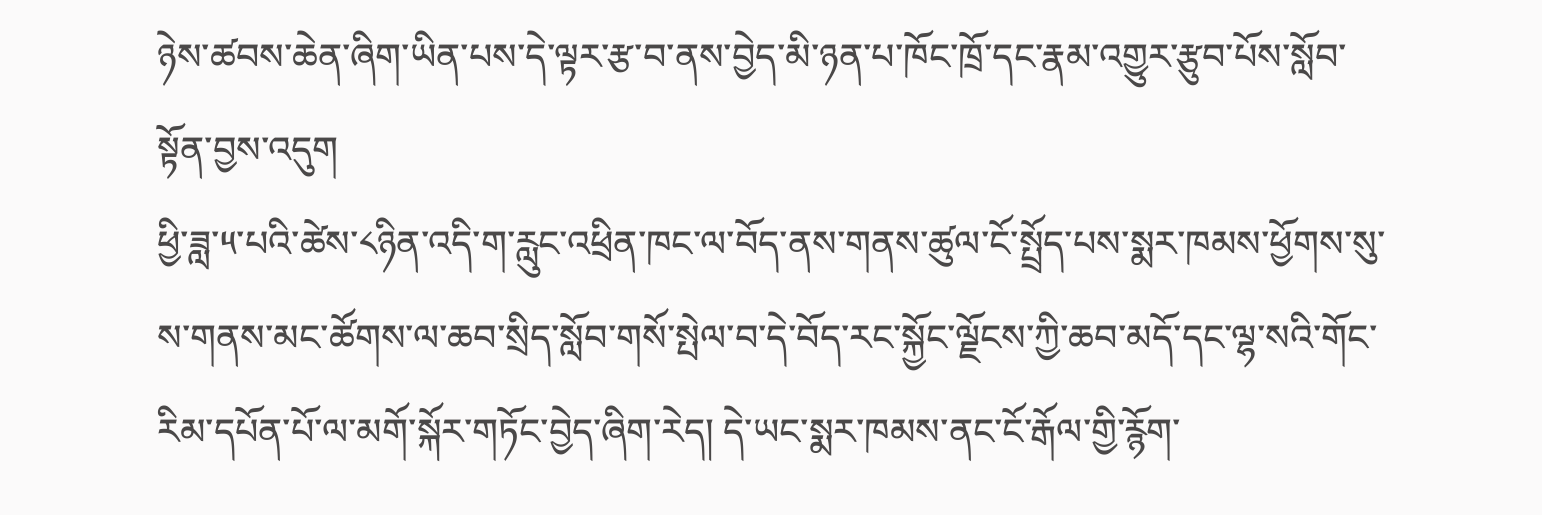ཉེས་ཚབས་ཆེན་ཞིག་ཡིན་པས་དེ་ལྟར་རྩ་བ་ནས་བྱེད་མི་ཉན་པ་ཁོང་ཁྲོ་དང་རྣམ་འགྱུར་རྩུབ་པོས་སློབ་སྟོན་བྱས་འདུག
ཕྱི་ཟླ་༥་པའི་ཚེས་༨ཉིན་འདི་ག་རླུང་འཕྲིན་ཁང་ལ་བོད་ནས་གནས་ཚུལ་ངོ་སྤྲོད་པས་སྨར་ཁམས་ཕྱོགས་སུ་ས་གནས་མང་ཚོགས་ལ་ཆབ་སྲིད་སློབ་གསོ་སྤེལ་བ་དེ་བོད་རང་སྐྱོང་ལྗོངས་ཀྱི་ཆབ་མདོ་དང་ལྷ་སའི་གོང་རིམ་དཔོན་པོ་ལ་མགོ་སྐོར་གཏོང་བྱེད་ཞིག་རེད། དེ་ཡང་སྨར་ཁམས་ནང་ངོ་རྒོལ་གྱི་རྙོག་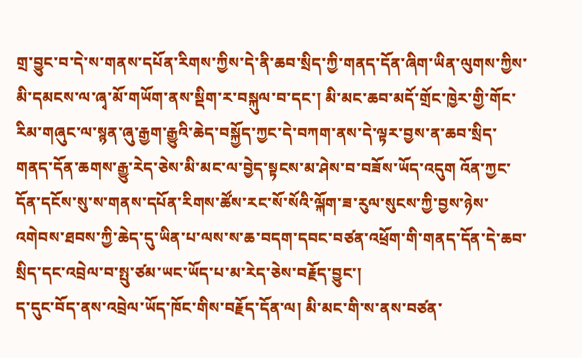གྲ་བྱུང་བ་དེ་ས་གནས་དཔོན་རིགས་ཀྱིས་དེ་ནི་ཆབ་སྲིད་ཀྱི་གནད་དོན་ཞིག་ཡིན་ལུགས་ཀྱིས་མི་དམངས་ལ་ཞྭ་མོ་གཡོག་ནས་སྡིག་ར་བསྐུལ་བ་དང་། མི་མང་ཆབ་མདོ་གྲོང་ཁྱེར་གྱི་གོང་རིམ་གཞུང་ལ་སྙན་ཞུ་རྒྱག་རྒྱུའི་ཆེད་བསྐྱོད་ཀྱང་དེ་བཀག་ནས་དེ་ལྟར་བྱས་ན་ཆབ་སྲིད་གནད་དོན་ཆགས་རྒྱུ་རེད་ཅེས་མི་མང་ལ་བྱེད་སྟངས་མ་ཤེས་བ་བཟོས་ཡོད་འདུག འོན་ཀྱང་དོན་དངོས་སུ་ས་གནས་དཔོན་རིགས་ཚོས་རང་སོ་སོའི་ལྐོག་ཟ་རུལ་སུངས་ཀྱི་བྱས་ཉེས་འགེབས་ཐབས་ཀྱི་ཆེད་དུ་ཡིན་པ་ལས་ས་ཆ་བདག་དབང་བཙན་འཕྲོག་གི་གནད་དོན་དེ་ཆབ་སྲིད་དང་འབྲེལ་བ་སྤུ་ཙམ་ཡང་ཡོད་པ་མ་རེད་ཅེས་བརྗོད་བྱུང་།
ད་དུང་བོད་ནས་འབྲེལ་ཡོད་ཁོང་གིས་བརྗོད་དོན་ལ། མི་མང་གི་ས་ནས་བཙན་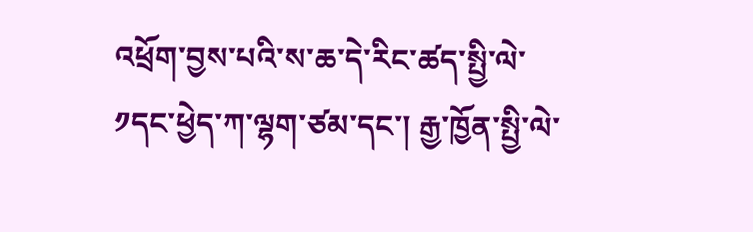འཕྲོག་བྱས་པའི་ས་ཆ་དེ་རིང་ཚད་སྤྱི་ལེ་༡དང་ཕྱེད་ཀ་ལྷག་ཙམ་དང་། རྒྱ་ཁྱོན་སྤྱི་ལེ་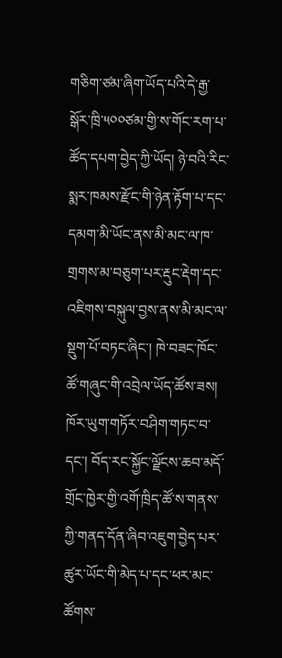གཅིག་ཙམ་ཞིག་ཡོད་པའི་དེ་རྒྱ་སྒོར་ཁྲི་༥༠༠ཙམ་གྱི་ས་གོང་རག་པ་ཚོད་དཔག་བྱེད་ཀྱི་ཡོད། ཉེ་བའི་རིང་སྨར་ཁམས་རྫོང་གི་ཉེན་རྟོག་པ་དང་དམག་མི་ཡོང་ནས་མི་མང་ལ་ཁ་གྲགས་མ་བཅུག་པར་རྡུང་རྡེག་དང་འཇིགས་བསྐུལ་བྱས་ནས་མི་མང་ལ་སྡུག་པོ་བཏང་ཞིང་། ཁེ་བཟང་ཁོང་ཚོ་གཞུང་གི་འབྲེལ་ཡོད་ཚོས་ཟས། ཁོར་ཡུག་གཏོར་བཤིག་གཏང་བ་དང་། བོད་རང་སྐྱོང་ལྗོངས་ཆབ་མདོ་གྲོང་ཁྱེར་གྱི་འགོ་ཁྲིད་ཚོ་ས་གནས་ཀྱི་གནད་དོན་ཞིབ་འཇུག་བྱེད་པར་ཚུར་ཡོང་གི་མེད་པ་དང་ཕར་མང་ཚོགས་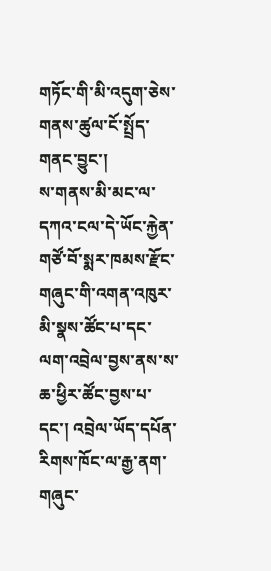གཏོང་གི་མི་འདུག་ཅེས་གནས་ཚུལ་ངོ་སྤྲོད་གནང་བྱུང་།
ས་གནས་མི་མང་ལ་དཀའ་ངལ་དེ་ཡོང་རྐྱེན་གཙོ་བོ་སྨར་ཁམས་རྫོང་གཞུང་གི་འགན་འཁུར་མི་སྣས་ཚོང་པ་དང་ལག་འབྲེལ་བྱས་ནས་ས་ཆ་ཕྱིར་ཚོང་བྱས་པ་དང་། འབྲེལ་ཡོད་དཔོན་རིགས་ཁོང་ལ་རྒྱ་ནག་གཞུང་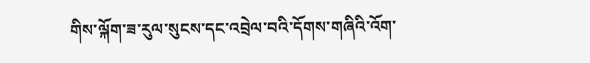གིས་ལྐོག་ཟ་རུལ་སུངས་དང་འབྲེལ་བའི་དོགས་གཞིའི་འོག་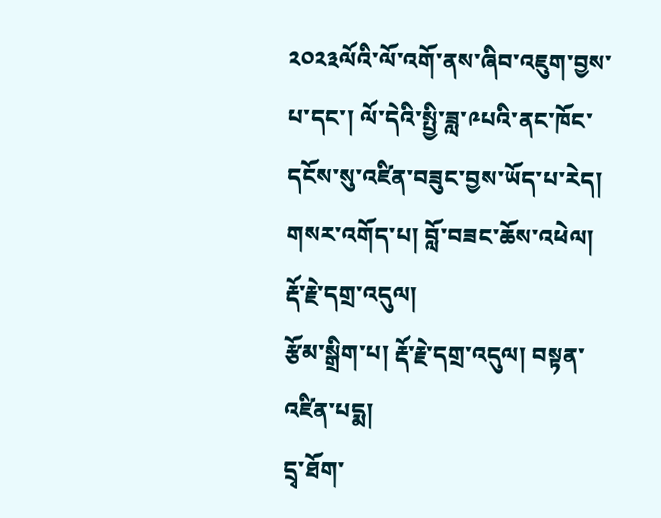༢༠༢༣ལོའི་ལོ་འགོ་ནས་ཞིབ་འཇུག་བྱས་པ་དང་། ལོ་དེའི་སྤྱི་ཟླ་༩པའི་ནང་ཁོང་དངོས་སུ་འཛིན་བཟུང་བྱས་ཡོད་པ་རེད།
གསར་འགོད་པ། བློ་བཟང་ཆོས་འཕེལ། རྡོ་རྗེ་དགྲ་འདུལ།
རྩོམ་སྒྲིག་པ། རྡོ་རྗེ་དགྲ་འདུལ། བསྟན་འཛིན་པདྨ།
དྲྭ་ཐོག་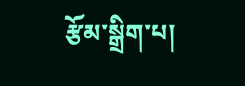རྩོམ་སྒྲིག་པ།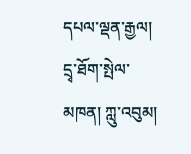དཔལ་ལྡན་རྒྱལ།
དྲྭ་ཐོག་སྤེལ་མཁན། ཀླུ་འབུམ།